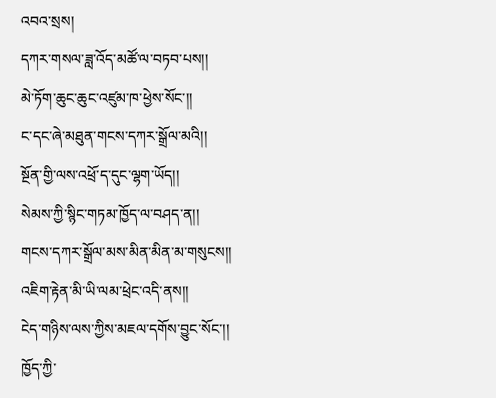འབའ་སྲས།
དཀར་གསལ་ཟླ་འོད་མཚོ་ལ་བཏབ་པས།།
མེ་ཏོག་ཆུང་ཆུང་འཛུམ་ཁ་ཕྱེས་སོང་།།
ང་དང་ཞེ་མཐུན་གངས་དཀར་སྒྲོལ་མའི།།
སྔོན་གྱི་ལས་འཕྲོ་ད་དུང་ལྷག་ཡོད།།
སེམས་ཀྱི་སྙིང་གཏམ་ཁྱོད་ལ་བཤད་ན།།
གངས་དཀར་སྒྲོལ་མས་མིན་མིན་མ་གསུངས།།
འཇིག་རྟེན་མི་ཡི་ལམ་ཕྲེང་འདི་ནས།།
ངེད་གཉིས་ལས་ཀྱིས་མཇལ་དགོས་བྱུང་སོང་།།
ཁྱོད་ཀྱི་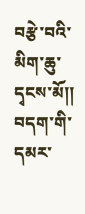བརྩེ་བའི་མིག་ཆུ་དྭངས་མོ།།
བདག་གི་དམར་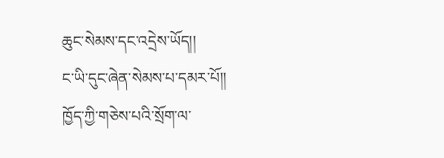ཆུང་སེམས་དང་འདྲེས་ཡོད།།
ང་ཡི་དུང་ཞེན་སེམས་པ་དམར་པོ།།
ཁྱོད་ཀྱི་གཅེས་པའི་སྲོག་ལ་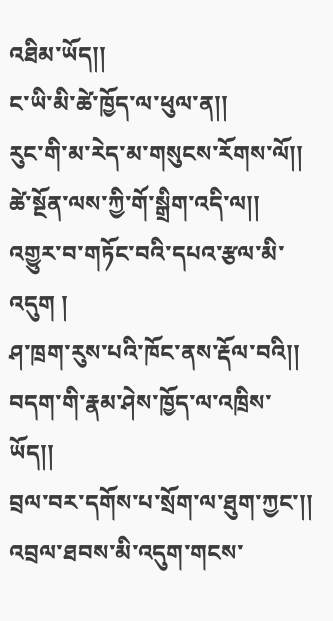འཐིམ་ཡོད།།
ང་ཡི་མི་ཚེ་ཁྱོད་ལ་ཕུལ་ན།།
རུང་གི་མ་རེད་མ་གསུངས་རོགས་ལོ།།
ཚེ་སྔོན་ལས་ཀྱི་གོ་སྒྲིག་འདི་ལ།།
འགྱུར་བ་གཏོང་བའི་དཔའ་རྩལ་མི་འདུག །
ཤ་ཁྲག་རུས་པའི་ཁོང་ནས་རྡོལ་བའི།།
བདག་གི་རྣམ་ཤེས་ཁྱོད་ལ་འཁྲིས་ཡོད།།
བྲལ་བར་དགོས་པ་སྲོག་ལ་ཐུག་ཀྱང་།།
འབྲལ་ཐབས་མི་འདུག་གངས་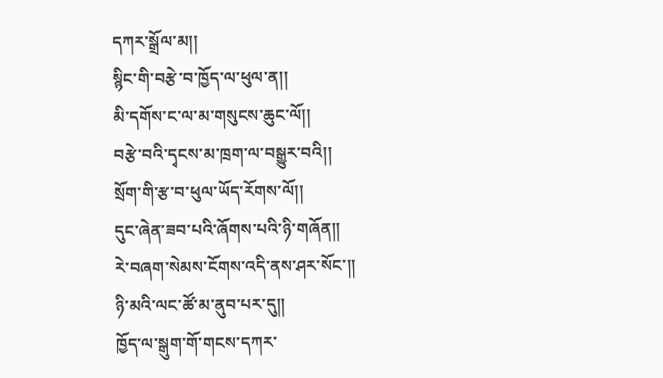དཀར་སྒྲོལ་མ།།
སྙིང་གི་བརྩེ་བ་ཁྱོད་ལ་ཕུལ་ན།།
མི་དགོས་ང་ལ་མ་གསུངས་ཆུང་ལོ།།
བརྩེ་བའི་དྭངས་མ་ཁྲག་ལ་བསྒྱུར་བའི།།
སྲོག་གི་རྩ་བ་ཕུལ་ཡོད་རོགས་ལོ།།
དུང་ཞེན་ཟབ་པའི་ཞོགས་པའི་ཉི་གཞོན།།
རེ་བཞག་སེམས་ངོགས་འདི་ནས་ཤར་སོང་།།
ཉི་མའི་ལང་ཚོ་མ་ནུབ་པར་དུ།།
ཁྱོད་ལ་སྒུག་གོ་གངས་དཀར་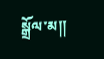སྒྲོལ་མ།།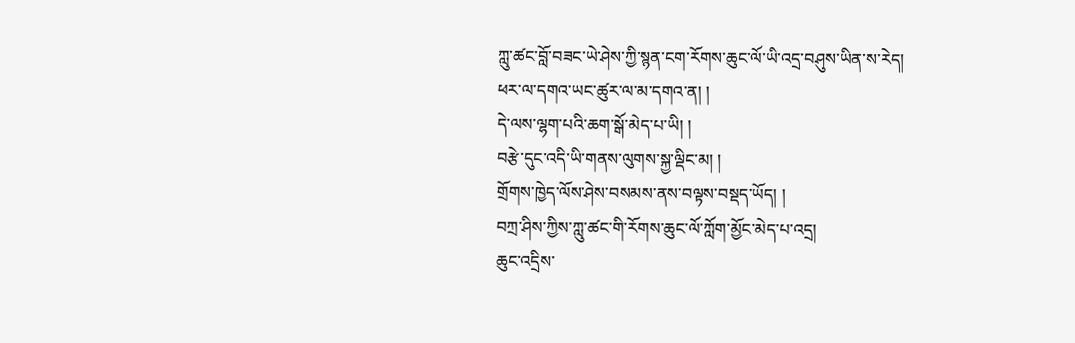ཀླུ་ཚང་བློ་བཟང་ཡེ་ཤེས་ཀྱི་སྙན་ངག་རོགས་ཆུང་ལོ་ཡི་འདྲ་བཤུས་ཡིན་ས་རེད།
ཕར་ལ་དགའ་ཡང་ཚུར་ལ་མ་དགའ་ན། །
དེ་ལས་ལྷག་པའི་ཆག་སྒོ་མེད་པ་ཡི། །
བརྩེ་དུང་འདི་ཡི་གནས་ལུགས་སྐྱ་ལྡིང་མ། །
གྲོགས་ཁྱེད་ལོས་ཤེས་བསམས་ནས་བལྟས་བསྡད་ཡོད། །
བཀྲ་ཤིས་ཀྱིས་ཀླུ་ཚང་གི་རོགས་ཆུང་ལོ་ཀློག་མྱོང་མེད་པ་འདྲ།
ཆུང་འདྲིས་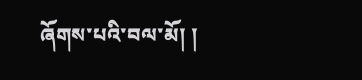ཞོགས་པའི་བལ་མོ། །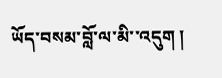ཡོད་བསམ་བློ་ལ་མི་་འདུག །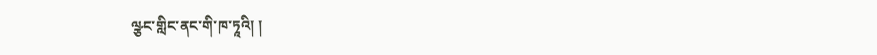ལྩང་གླིང་ནང་གི་ཁ་ཏཱའི། །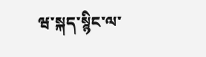ཝ་སྐད་སྙིང་ལ་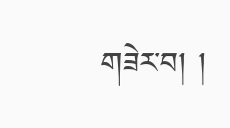གཟེར་བ། །